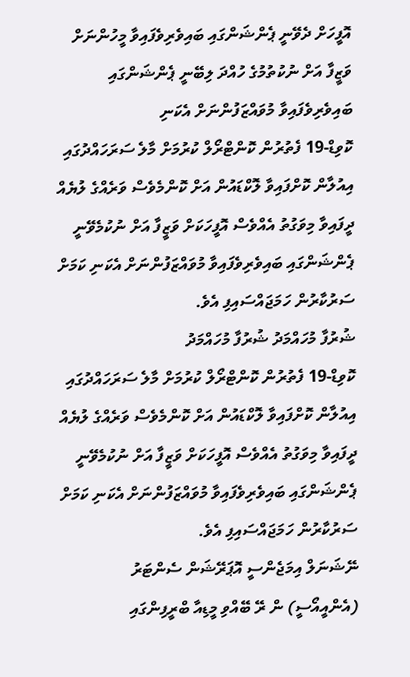އޮފީހަށް ދެވޭނީ ޕެންޝަންގައި ބައިވެރިވެފައިވާ މީހުންނަށް
ވަޒީފާ އަށް ނުކުތުމުގެ ހުއްދަ ލިބޭނީ ޕެންޝަންގައި ބައިވެރިވެފައިވާ މުވައްޒަފުންނަށް އެކަނި
ކޮވިޑް-19 ފެތުރުން ކޮންޓްރޯލް ކުރުމަށް މާލެ ސަރަހައްދުގައި އިއުލާން ކޮށްފައިވާ ލޮކްޑައުން އަށް ކޮންމެވެސް ވަރެއްގެ ލުޔެއް ދީފައިވާ މިވަގުތު އެއްވެސް އޮފީހަކަށް ވަޒީފާ އަށް ނުކުމެވޭނީ ޕެންޝަންގައި ބައިވެރިވެފައިވާ މުވައްޒަފުންނަށް އެކަނި ކަމަށް ސަރުކާރުން ހަމަޖައްސައިފި އެވެ.
ޝުރުފާ މުހައްމަދު ޝުރުފާ މުހައްމަދު
ކޮވިޑް-19 ފެތުރުން ކޮންޓްރޯލް ކުރުމަށް މާލެ ސަރަހައްދުގައި އިއުލާން ކޮށްފައިވާ ލޮކްޑައުން އަށް ކޮންމެވެސް ވަރެއްގެ ލުޔެއް ދީފައިވާ މިވަގުތު އެއްވެސް އޮފީހަކަށް ވަޒީފާ އަށް ނުކުމެވޭނީ ޕެންޝަންގައި ބައިވެރިވެފައިވާ މުވައްޒަފުންނަށް އެކަނި ކަމަށް ސަރުކާރުން ހަމަޖައްސައިފި އެވެ.
ނޭޝަނަލް އިމަޖެންސީ އޮޕަރޭޝަން ސެންޓަރު (އެންއީއޯސީ) ން ރޭ ބޭއްވި މީޑިއާ ބްރީފިންގައި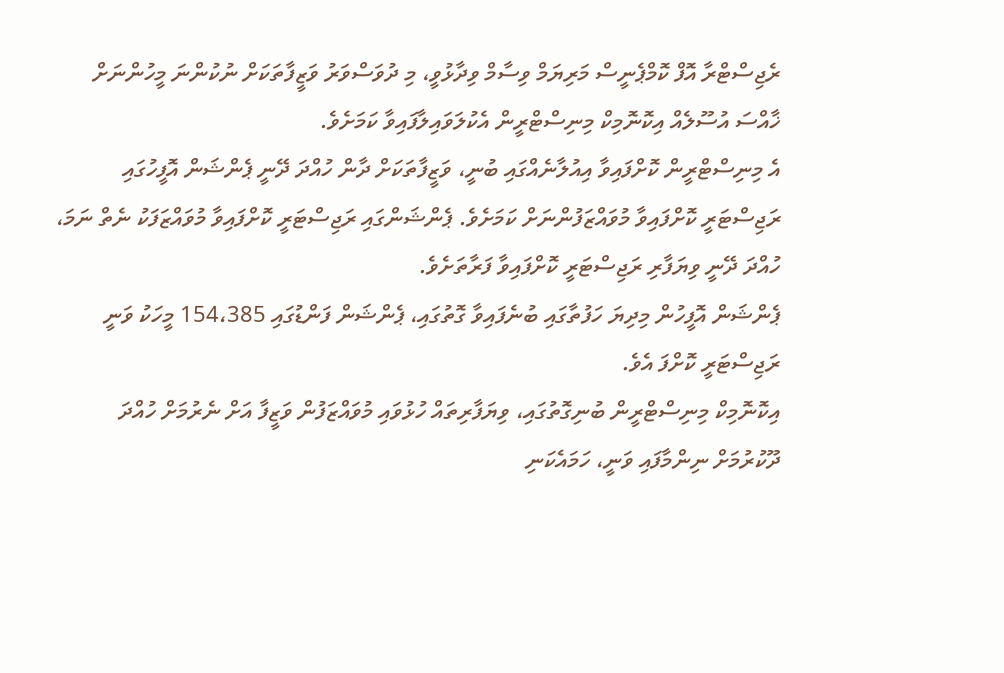ރެޖިސްޓްރާ އޮފް ކޮމްޕެނީސް މަރިޔަމް ވިސާމް ވިދާޅުވީ، މި ދުވަސްވަރު ވަޒީފާތަކަށް ނުކުންނަ މީހުންނަށް ޚާއްސަ އުސޫލެއް އިކޮނޮމިކް މިނިސްޓްރީން އެކުލަވައިލާފައިވާ ކަމަށެވެ.
އެ މިނިސްޓްރީން ކޮށްފައިވާ އިއުލާނެއްގައި ބުނީ، ވަޒީފާތަކަށް ދާން ހުއްދަ ދޭނީ ޕެންޝަން އޮފީހުގައި ރަޖިސްޓަރީ ކޮށްފައިވާ މުވައްޒަފުންނަށް ކަމަށެވެ. ޕެންޝަންގައި ރަޖިސްޓަރީ ކޮށްފައިވާ މުވައްޒަފަކު ނެތް ނަމަ، ހުއްދަ ދޭނީ ވިޔަފާރި ރަޖިސްޓަރީ ކޮށްފައިވާ ފަރާތަށެވެ.
ޕެންޝަން އޮފީހުން މިދިޔަ ހަފުތާގައި ބުނެފައިވާ ގޮތުގައި، ޕެންޝަން ފަންޑުގައި 154،385 މީހަކު ވަނީ ރަޖިސްޓަރީ ކޮށްފަ އެވެ.
އިކޮނޮމިކް މިނިސްޓްރީން ބުނިގޮތުގައި، ވިޔަފާރިތައް ހުޅުވައި މުވައްޒަފުން ވަޒީފާ އަށް ނެރުމަށް ހުއްދަ ދޫކުރުމަށް ނިންމާފައި ވަނީ، ހަމައެކަނި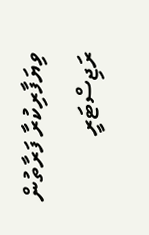ވިޔަފާރިކުރާ ފަރާތުން ރަޖިސްޓަރީ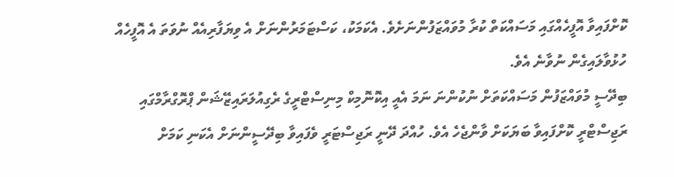ކޮށްފައިވާ އޮފީހެއްގައި މަސައްކަތް ކުރާ މުވައްޒަފުންނަށެވެ. އެކަމަކު، ކަސްޓަމަރުންނަށް އެ ވިޔަފާރިއެއް ނުވަތަ އެ އޮފީހެއް ހުޅުވާލައިގެން ނުވާނެ އެވެ.
ބިދޭސީ މުވައްޒަފުން މަސައްކަތަށް ނުކުންނަ ނަމަ އެއީ އިކޮނޮމިކް މިނިސްޓްރީގެ ރެގިއުލަރައިޒޭޝަން ޕްރޮގްރާމްގައި ރަޖިސްޓްރީ ކޮށްފައިވާ ބަޔަކަށް ވާންޖެހެ އެވެ. ހުއްދަ ދޭނީ ރަޖިސްޓަރީ ވެފައިވާ ބިދޭސީންނަށް އެކަނި ކަމަށް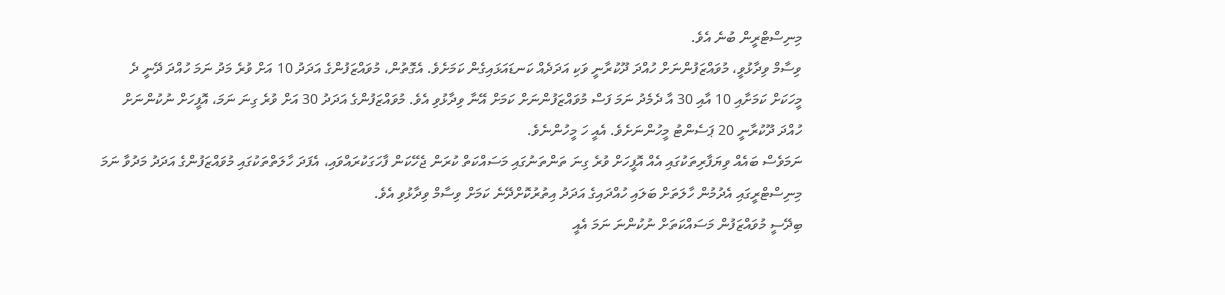މިނިސްޓްރީން ބުނެ އެވެ.
ވިސާމް ވިދާޅުވީ، މުވައްޒަފުންނަށް ހުއްދަ ދޫކުރާނީ ވަކި އަދަދެއް ކަނޑައަޅައިގެން ކަމަށެވެ. އެގޮތުން، މުވައްޒަފުންގެ އަދަދު 10 އަށް ވުރެ މަދު ނަމަ ހުއްދަ ދޭނީ ދެ މީހަކަށް ކަމަށާއި 10 އާއި 30 އާ ދެމެދު ނަމަ ފަސް މުވައްޒަފުންނަށް ކަމަށް އޭނާ ވިދާޅުވި އެވެ. މުވައްޒަފުންގެ އަދަދު 30 އަށް ވުރެ ގިނަ ނަމަ، އޮފީހަށް ނުކުންނަށް ހުއްދަ ދޫކުރާނީ 20 ޕަސެންޓު މީހުންނަށެވެ. އެއީ ހަ މީހުންނެވެ.
ނަމަވެސް ބައެއް ވިޔަފާރިތަކުގައި އެއް އޮފީހަށް ވުރެ ގިނަ ތަންތަނުގައި މަސައްކަތް ކުރަން ޖެހޭކަން ފާހަގަކުރައްވައި، އެފަދަ ހާލަތްތަކުގައި މުވައްޒަފުންގެ އަދަދު މަދުވާ ނަމަ މިނިސްޓްރީގައި އެދުމުން ހާލަތަށް ބަލައި ހުއްދައިގެ އަދަދު އިތުރުކޮށްދޭނެ ކަމަށް ވިސާމް ވިދާޅުވި އެވެ.
ބިދޭސީ މުވައްޒަފުން މަސައްކަތަށް ނުކުންނަ ނަމަ އެއީ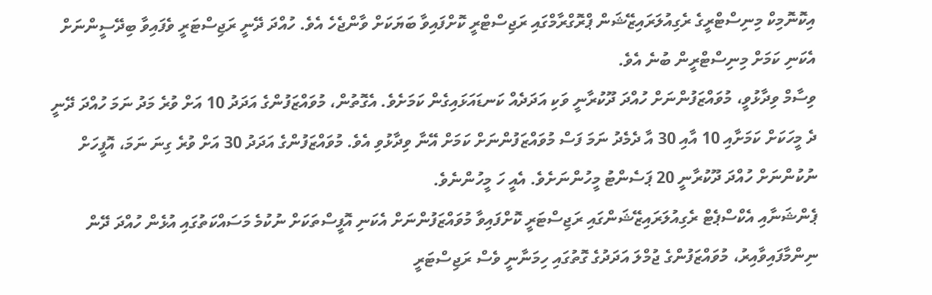އިކޮނޮމިކް މިނިސްޓްރީގެ ރެގިއުލަރައިޒޭޝަން ޕްރޮގްރާމްގައި ރަޖިސްޓްރީ ކޮށްފައިވާ ބަޔަކަށް ވާންޖެހެ އެވެ. ހުއްދަ ދޭނީ ރަޖިސްޓަރީ ވެފައިވާ ބިދޭސީންނަށް އެކަނި ކަމަށް މިނިސްޓްރީން ބުނެ އެވެ.
ވިސާމް ވިދާޅުވީ، މުވައްޒަފުންނަށް ހުއްދަ ދޫކުރާނީ ވަކި އަދަދެއް ކަނޑައަޅައިގެން ކަމަށެވެ. އެގޮތުން، މުވައްޒަފުންގެ އަދަދު 10 އަށް ވުރެ މަދު ނަމަ ހުއްދަ ދޭނީ ދެ މީހަކަށް ކަމަށާއި 10 އާއި 30 އާ ދެމެދު ނަމަ ފަސް މުވައްޒަފުންނަށް ކަމަށް އޭނާ ވިދާޅުވި އެވެ. މުވައްޒަފުންގެ އަދަދު 30 އަށް ވުރެ ގިނަ ނަމަ، އޮފީހަށް ނުކުންނަށް ހުއްދަ ދޫކުރާނީ 20 ޕަސެންޓު މީހުންނަށެވެ. އެއީ ހަ މީހުންނެވެ.
ޕެންޝަނާއި އެކްސްޕެޓް ރެގިއުލަރައިޒޭޝަންގައި ރަޖިސްޓަރީ ކޮށްފައިވާ މުވައްޒަފުންނަށް އެކަނި އޮފީސްތަކަށް ނުކުމެ މަސައްކަތުގައި އުޅެން ހުއްދަ ދޭން ނިންމާފައިވާއިރު، މުވައްޒަފުންގެ ޖުމްލަ އަދަދުގެ ގޮތުގައި ހިމަނާނީ ވެސް ރަޖިސްޓަރީ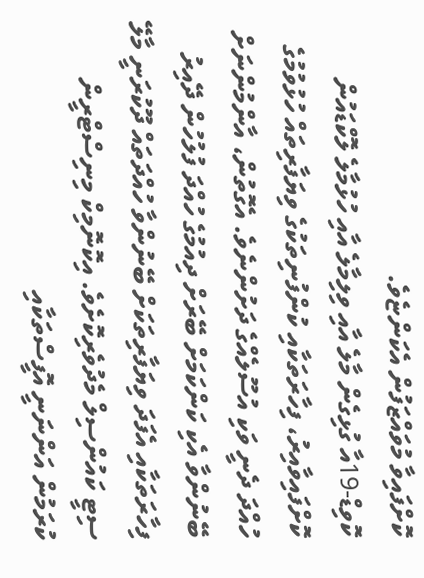ކޮށްފައިވާ މުވައްޒަފުން އެކަންޏެވެ.
ކޮވިޑް-19އާ ގުޅިގެން މާލެ އާއި ވިލިމާލެ އާއި ހުޅުމާލެ ލޮކްޑައުން ކޮށްފައިވާއިރު، ފިހާރަތަކާއި ކުންފުނިތަކުގެ ވިޔަފާރިތައް ހުޅުވުމުގެ ހުއްދަ ދެނީ ވަކި އުސޫލެއްގެ ދަށުންނެވެ. އެގޮތުން، އާންމުންނަށް ބޭނުންވާ އެކި ކަންކަމަށް ބޭރަށް ދިއުމުގެ ހުއްދަ ފުލުހުން ދޭއިރު ފިހާރަތަކާއި އެފަދަ ވިޔަފާރިތަކަށް ބޭނުންވާ ހުއްދަތައް ދޫކުރަނީ މާލޭ ސިޓީ ކައުންސިލް މެދުވެރިކޮށެވެ. އިކޮނޮމިކް މިނިސްޓްރީން ކުރަމުން އަންނަނީ އޮފީސްތަކާއި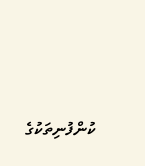ކުންފުނިތަކުގެ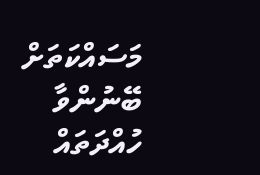މަސައްކަތަށް ބޭނުންވާ ހުއްދަތައް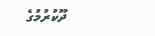ދޫކުރުމުގެ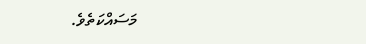މަސައްކަތެވެ.